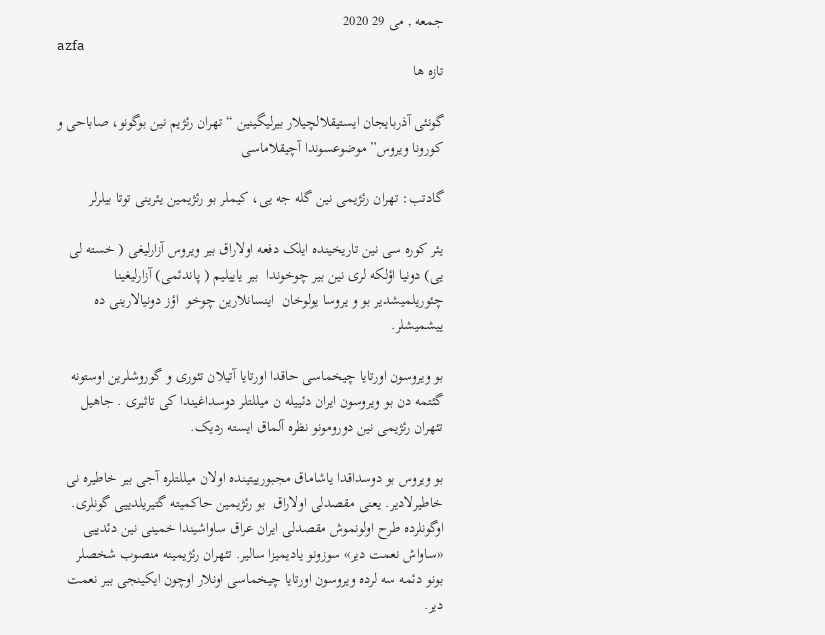جمعه , می 29 2020
azfa
تازه ها

گونئی آذربایجان ایستیقلالچیلار بیرلیگینین “تهران رئژیم نین بوگونو، صاباحی و کورونا ویروس” موضوعسوندا آچیقلاماسی

گادتب: تهران رئژیمی نین گله جه یی، کیملر بو رئژیمین یئرینی توتا بیلرلر

یئر کوره سی نین تاریخینده ایلک دفعه اولاراق بیر ویروس آزارلیغی ( خسته لی یی) دونیا اؤلکه لری نین بیر چوخوندا  بیر یاییلیم ( پاندئمی) آزارلیغینا چئوریلمیشدیر بو و یروسا یولوخان  اینسانلارین چوخو  اؤز دونیالارینی ده ییشمیشلر.

بو ویروسون اورتایا چیخماسی حاقدا اورتایا آتیلان تئوری و گوروشلرین اوستونه گئتمه دن بو ویروسون ایران دئییله ن میللتلر دوسداغیندا کی تاثیری . جاهیل تئهران رئژیمی نین دورومونو نظره آلماق ایسته ردیک.

بو ویروس بو دوسداقدا یاشاماق مجبورییتینده اولان میللتلره آجی بیر خاطیره نی خاطیرلادیر. یعنی مقصدلی اولاراق  بو رئژیمین حاکمیته گتیریلدییی گونلری. اوگونلرده طرح اولونموش مقصدلی ایران عراق ساواشیندا خمینی نین دئدییی «ساواش نعمت دیر» سوزونو یادیمیزا سالیر. تئهران رئژیمینه منصوب شخصلر بونو دئمه سه لرده ویروسون اورتایا چیخماسی اونلار اوچون ایکینجی بیر نعمت دیر.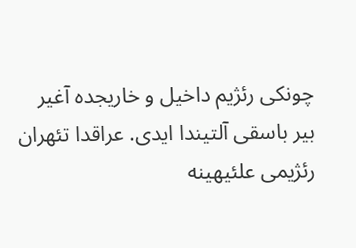چونکی رئژیم داخیل و خاریجده آغیر بیر باسقی آلتیندا ایدی. عراقدا تئهران رئژیمی علئیهینه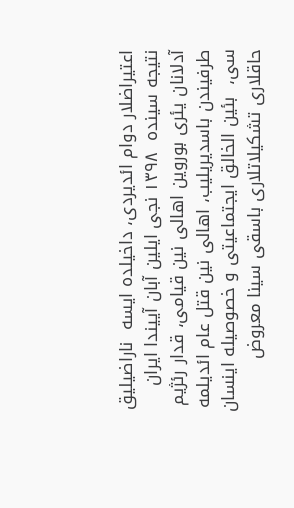اعتیراضلار دوام ائدیردی، داخیلده ایسه  ناراضیلیق نتیجه سینده  ۱۳۹۸ نجی ایلین آبان آییندا ایران آدلانان یئری بوروین اهالی نین قیامی، قدار رئژیم طرفیندن باسدیریلیب، اهالی نین قتل عام ائدیلمه سی،  بئین الخالق ایجتماعیتی و خصوصیله اینسان حاقلاری تشکیلاتلاری باسقی سینا معروض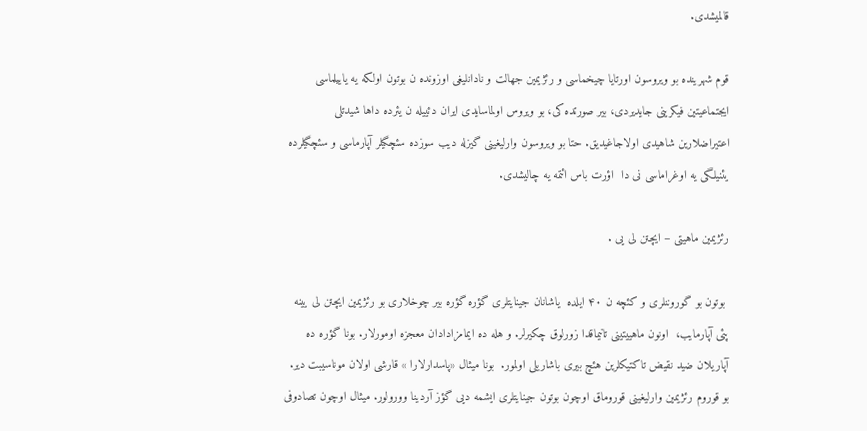قالمیشدی.

قوم شهرینده بو ویروسون اورتایا چیخماسی و رئژیمین جهالت و نادانلیغی اوزونده ن بوتون اولکه یه یاییلماسی ایجتماعیتین فیکرینی جایدیردی، بیر صورتده کی، بو ویروس اولماسایدی ایران دئییله ن یئرده داها شیدتلی اعتیراضلارین شاهیدی اولاجاغیدیق. حتا بو ویروسون وارلیغینی گیزله دیب سوزده سئچگیلر آپارماسی و سئچگیلرده  یئنیلگی یه اوغراماسی نی دا  اؤرت باس ائتمه یه چالیشدی.

رئژیمین ماهیتی – ایچتن لی یی .

 بوتون بو گوروننلری و کئچه ن ۴۰ ایلده  یاشانان جینایتلری گؤره گؤره بیر چوخلاری بو رئژیمین ایچتن لی یینه پئی آپارمایب،  اونون ماهییتینی تانیماقدا زورلوق چکیرلر. و هله ده ایمامزادادان معجزه اومورلار. بونا گؤره ده آپاریلان ضید نقیض تاکتیکلرین هئچ بیری باشاریلی اولمور.  بونا میثال «پاسدارلارا » قارشی اولان موناسیبت دیر. بو قوروم رئژیمین وارلیغینی قوروماق اوچون بوتون جینایتلری ایشمه دیی گؤز آردینا وورولور. میثال اوچون تصادوفی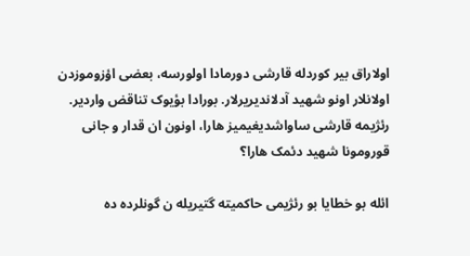اولاراق بیر کوردله قارشی دورمادا اولورسه، بعضی اؤزوموزدن اولانلار اونو شهید آدلاندیریرلار. بورادا بؤیوک تناقض واردیر. رئژیمه قارشی ساواشدیغیمیز هارا، اونون ان قدار و جانی قورومونا شهید دئمک هارا؟

ائله بو خطایا بو رئژیمی حاکمیته گتیریله ن گونلرده ده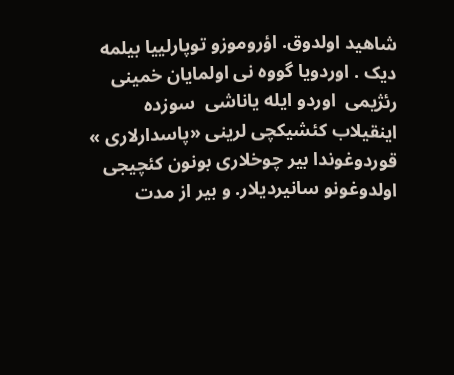شاهید اولدوق. اؤروموزو توپارلییا بیلمه دیک . اوردویا گووه نی اولمایان خمینی رئژیمی  اوردو ایله یاناشی  سوزده اینقیلاب کئشیکچی لرینی «پاسدارلاری » قوردوغوندا بیر چوخلاری بونون کئچیجی اولدوغونو سانیردیلار. و بیر از مدت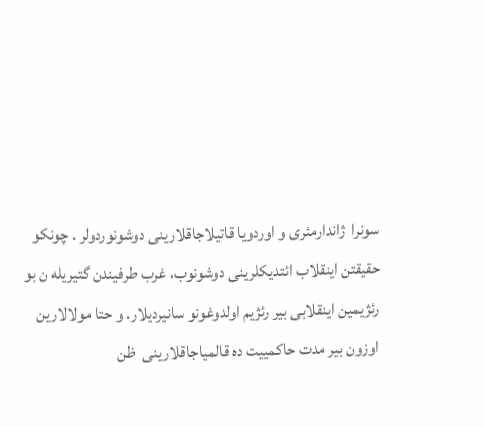سونرا  ژاندارمئری و اوردویا قاتیلاجاقلارینی دوشونوردولر . چونکو حقیقتن اینقلاب ائتدیکلرینی دوشونوب، غرب طرفیندن گتیریله ن بو رئژیمین اینقلابی بیر رئژیم اولدوغونو سانیردیلار. و حتا مولالارین اوزون بیر مدت حاکمییت ده قالمیاجاقلارینی  ظن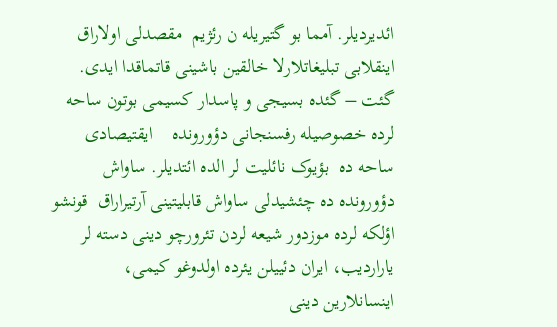ائدیردیلر. آمما بو گتیریله ن رئژیم  مقصدلی اولاراق اینقلابی تبلیغاتلارلا خالقین باشینی قاتماقدا ایدی. گئت – گئده بسیجی و پاسدار کسیمی بوتون ساحه لرده خصوصیله رفسنجانی دؤورونده    ایقتیصادی ساحه ده  بؤیوک نائلیت لر الده ائتدیلر. ساواش دؤورونده ده چئشیدلی ساواش قابلیتینی آرتیراراق  قونشو اؤلکه لرده موزدور شیعه لردن تئرورچو دینی دسته لر یاراردیب، ایران دئییلن یئرده اولدوغو کیمی، اینسانلارین دینی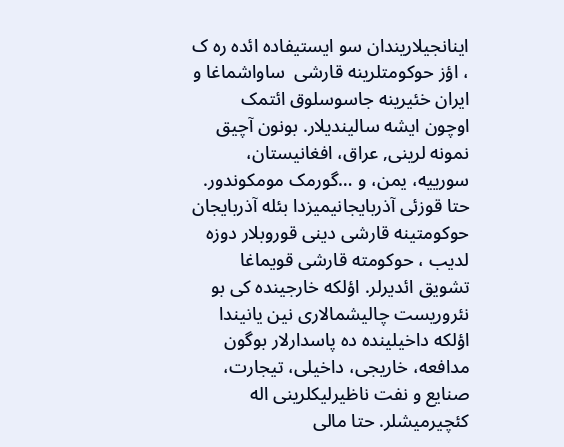اینانجیلاریندان سو ایستیفاده ائده ره ک ، اؤز حوکومتلرینه قارشی  ساواشماغا و ایران خئیرینه جاسوسلوق ائتمک اوچون ایشه سالیندیلار. بونون آچیق نمونه لرینی, عراق، افغانیستان، سورییه، یمن، و …گورمک مومکوندور. حتا قوزئی آذربایجانیمیزدا بئله آذربایجان حوکومتینه قارشی دینی قوروبلار دوزه لدیب ، حوکومته قارشی قویماغا  تشویق ائدیرلر. اؤلکه خارجینده کی بو نئروریست چالیشمالاری نین یانیندا اؤلکه داخیلینده ده پاسدارلار بوگون مدافعه، خاریجی، داخیلی، تیجارت، صنایع و نفت ناظیرلیکلرینی اله کئچیرمیشلر. حتا مالی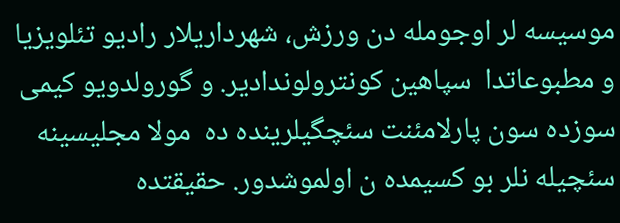موسیسه لر اوجومله دن ورزش، شهرداریلار رادیو تئلویزیا و مطبوعاتدا  سپاهین کونترولوندادیر. و گورولدویو کیمی سوزده سون پارلامئنت سئچگیلرینده ده  مولا مجلیسینه سئچیله نلر بو کسیمده ن اولموشدور. حقیقتده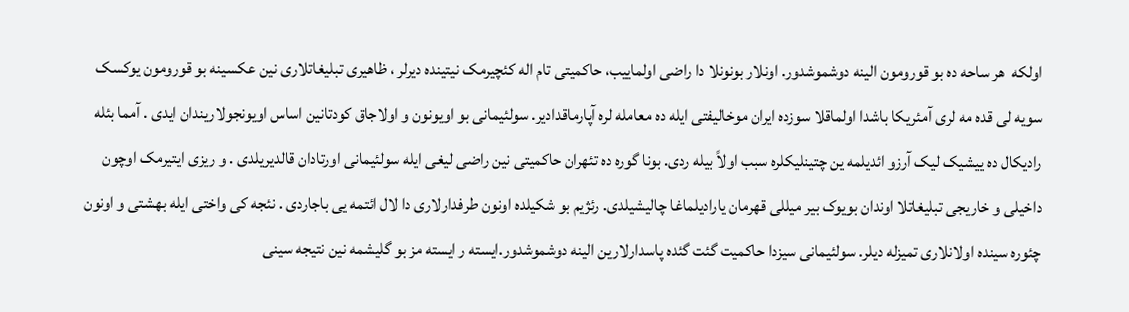اولکه  هر ساحه ده بو قورومون الینه دوشموشدور. اونلار بونونلا دا راضی اولماییب، حاکمیتی تام اله کئچیرمک نیتینده دیرلر ، ظاهیری تبلیغاتلاری نین عکسینه بو قورومون یوکسک سویه لی قده مه لری آمئریکا باشدا اولماقلا سوزده ایران موخالیفتی ایله ده معامله لره آپارماقدادیر. سولئیمانی بو اویونون و اولاجاق کودتانین اساس اویونجولاریندان ایدی . آمما بئله رادیکال ده ییشیک لیک آرزو ائدیلمه ین چتینلیکلره سبب اولاً بیله ردی. بونا گوره ده تئهران حاکمیتی نین راضی لیغی ایله سولئیمانی اورتادان قالدیریلدی . و ریزی ایتیرمک اوچون داخیلی و خاریجی تبلیغاتلا اوندان بویوک بیر میللی قهرمان یارادیلماغا چالیشیلدی. رئژیم بو شکیلده اونون طرفدارلاری دا لال ائتمه یی باجاردی . نئجه کی واختی ایله بهشتی و اونون چئوره سینده اولانلاری تمیزله دیلر. سولئیمانی سیزدا حاکمیت گئت گئده پاسدارلارین الینه دوشموشدور.ایسته ر ایسته مز بو گلیشمه نین نتیجه سینی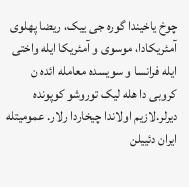چوخ یاخیندا گوره جی ییک، ریضا پهلوی آمئریکادا، موسوی و آمئریکا ایله واختی ایله فرانسا و سویسده معامله ائده ن کروبی دا هله لیک توروشو کوپونده دیرلر.لازیم اولاندا چیخاردا رلار. عمومیتله ایران دئییلن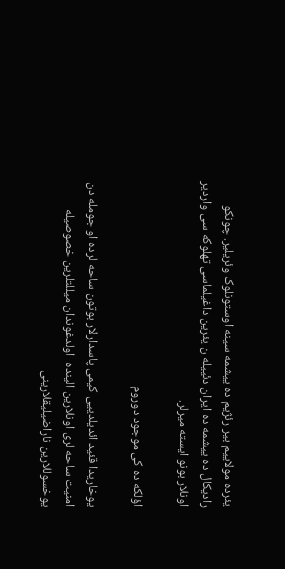یئرده مولاییم بیر رئژیم ده ییشمه سینه اوستونلوک وئریلیر. چونکو رادیکال ده ییشمه ده ایران دئییله ن یئرین داغیلماسی تهلوکه سی واردیر اونلار بونو ایسته میرلر.

اؤلکه ده کی موجود دوروم

یوخاریدا قئید ائدیلدییی کیمی پاسدارلار بوتون ساحه لرده او جومله دن  امنیت ساحه لری اونلارین الینده  اولدغوندان میللتلرین خصوصیله یوخسوللارین ناراضیلیقلارینی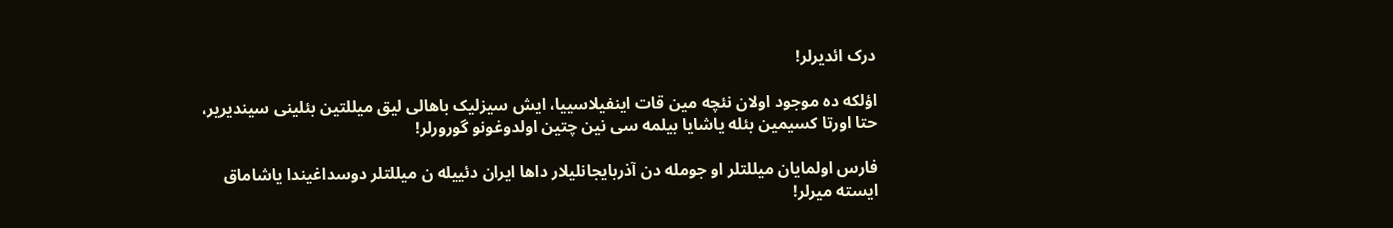درک ائدیرلر!

اؤلکه ده موجود اولان نئچه مین قات اینفیلاسییا، ایش سیزلیک باهالی لیق میللتین بئلینی سیندیریر، حتا اورتا کسیمین بئله یاشایا بیلمه سی نین چتین اولدوغونو گورورلر!

فارس اولمایان میللتلر او جومله دن آذربایجانلیلار داها ایران دئییله ن میللتلر دوسداغیندا یاشاماق ایسته میرلر!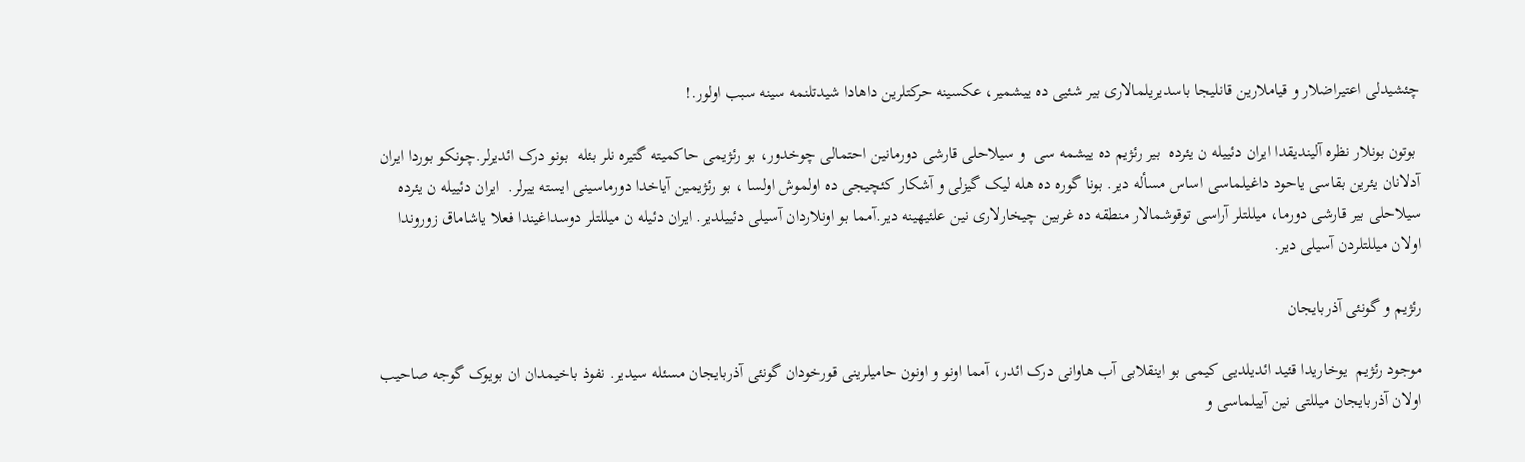چئشیدلی اعتیراضلار و قیاملارین قانلیجا باسدیریلمالاری بیر شئیی ده ییشمیر، عکسینه حرکتلرین داهادا شیدتلنمه سینه سبب اولور.!

 بوتون بونلار نظره آلیندیقدا ایران دئییله ن یئرده  بیر رئژیم ده ییشمه سی  و سیلاحلی قارشی دورمانین احتمالی چوخدور، بو رئژیمی حاکمیته گتیره نلر بئله  بونو درک ائدیرلر.چونکو بوردا ایران آدلانان یئرین بقاسی یاحود داغیلماسی اساس مسأله دیر. بونا گوره ده هله لیک گیزلی و آشکار کئچیجی ده اولموش اولسا ، بو رئژیمین آیاخدا دورماسینی ایسته ییرلر.  ایران دئییله ن یئرده سیلاحلی بیر قارشی دورما، میللتلر آراسی توقوشمالار منطقه ده غربین چیخارلاری نین علئیهینه دیر.آمما بو اونلاردان آسیلی دئییلدیر. ایران دئیله ن میللتلر دوسداغیندا فعلا یاشاماق زوروندا اولان میللتلردن آسیلی دیر.

رئژیم و گونئی آذربایجان

موجود رئژیم  یوخاریدا قئید ائدیلدیی کیمی بو اینقلابی آب هاوانی درک ائدر، آمما اونو و اونون حامیلرینی قورخودان گونئی آذربایجان مسئله سیدیر. نفوذ باخیمدان ان بویوک گوجه صاحیب اولان آذربایجان میللتی نین آییلماسی و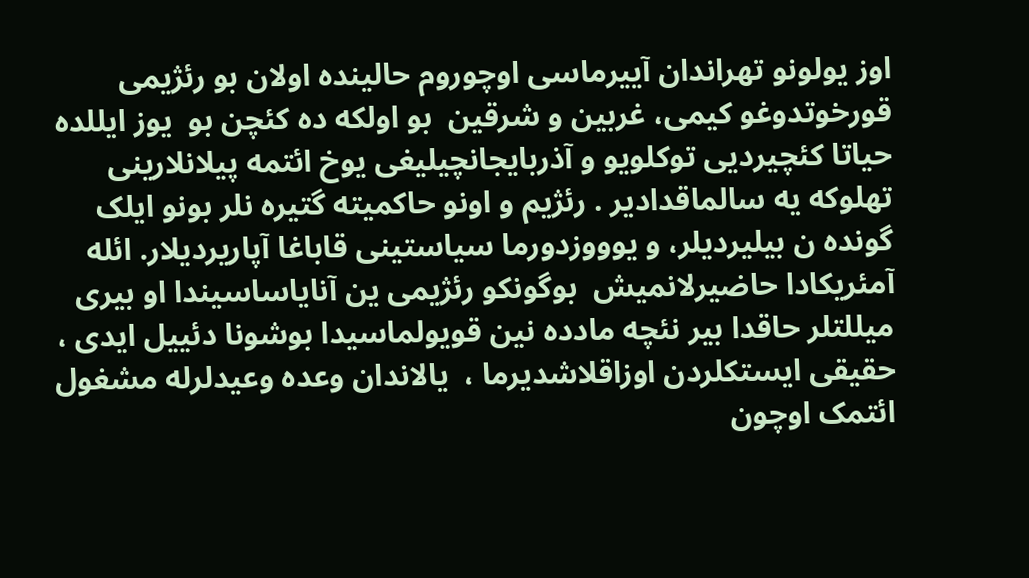اوز یولونو تهراندان آییرماسی اوچوروم حالینده اولان بو رئژیمی قورخوتدوغو کیمی، غربین و شرقین  بو اولکه ده کئچن بو  یوز ایللده حیاتا کئچیردیی توکلویو و آذربایجانچیلیغی یوخ ائتمه پیلانلارینی  تهلوکه یه سالماقدادیر . رئژیم و اونو حاکمیته گتیره نلر بونو ایلک گونده ن بیلیردیلر، و یوووزدورما سیاستینی قاباغا آپاریردیلار. ائله آمئریکادا حاضیرلانمیش  بوگونکو رئژیمی ین آنایاساسیندا او بیری میللتلر حاقدا بیر نئچه مادده نین قویولماسیدا بوشونا دئییل ایدی ، حقیقی ایستکلردن اوزاقلاشدیرما ،  یالاندان وعده وعیدلرله مشغول ائتمک اوچون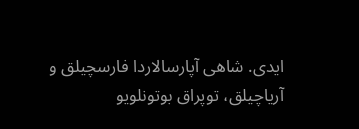ایدی. شاهی آپارسالاردا فارسچیلق و آریاچیلق، توپراق بوتونلویو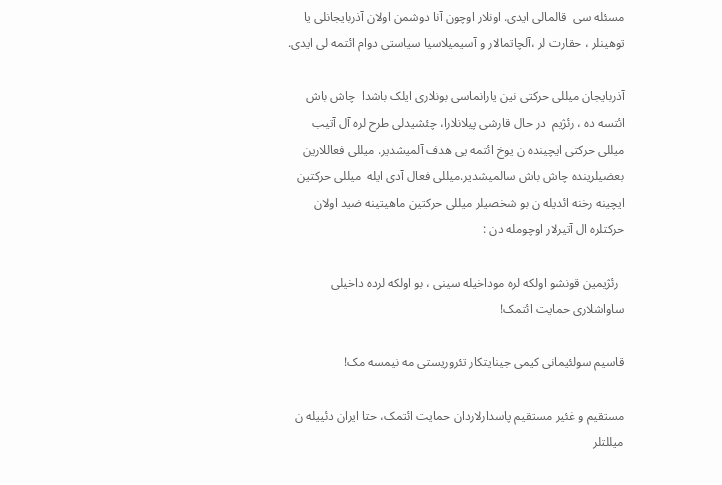مسئله سی  قالمالی ایدی. اونلار اوچون آنا دوشمن اولان آذربایجانلی یا توهینلر ، حقارت لر ،آلچاتمالار و آسیمیلاسیا سیاستی دوام ائتمه لی ایدی.

آذربایجان میللی حرکتی نین یارانماسی بونلاری ایلک باشدا  چاش باش ائتسه ده ، رئژیم  در حال قارشی پیلانلارا، چئشیدلی طرح لره آل آتیب  میللی حرکتی ایچینده ن یوخ ائتمه یی هدف آلمیشدیر. میللی فعاللارین بعضیلرینده چاش باش سالمیشدیر.میللی فعال آدی ایله  میللی حرکتین ایچینه رخنه ائدیله ن بو شخصیلر میللی حرکتین ماهیتینه ضید اولان حرکتلره ال آتیرلار اوچومله دن :

  رئژیمین قونشو اولکه لره موداخیله سینی ، بو اولکه لرده داخیلی ساواشلاری حمایت ائتمک!

قاسیم سولئیمانی کیمی جینایتکار تئروریستی مه نیمسه مک!

مستقیم و غئیر مستقیم پاسدارلاردان حمایت ائتمک، حتا ایران دئییله ن میللتلر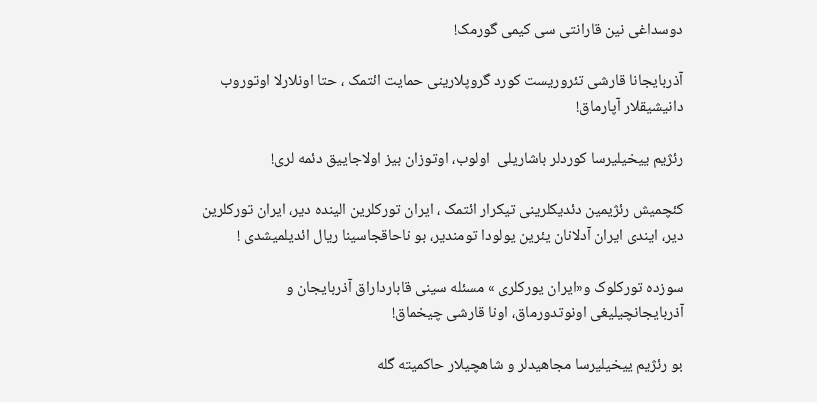دوسداغی نین قارانتی سی کیمی گورمک!

آذربایجانا قارشی تئروریست کورد گروپلارینی حمایت ائتمک ، حتا اونلارلا اوتوروب دانیشیقلار آپارماق!

رئژیم ییخیلیرسا کوردلر باشاریلی  اولوب، اوتوزان بیز اولاجاییق دئمه لری!

کئچمیش رئژیمین دئدیکلرینی تیکرار ائتمک ، ایران تورکلرین الینده دیر، ایران تورکلرین دیر، ایندی ایران آدلانان یئرین یولودا تومندیر، بو ناحاقجاسینا ریال ائدیلمیشدی !

سوزده تورکلوک و«ایران یورکلری » مسئله سینی قابارداراق آذربایجان و آذربایجانچیلیغی اونوتدورماق، اونا قارشی چیخماق!

بو رئژیم ییخیلیرسا مجاهیدلر و شاهچیلار حاکمیته گله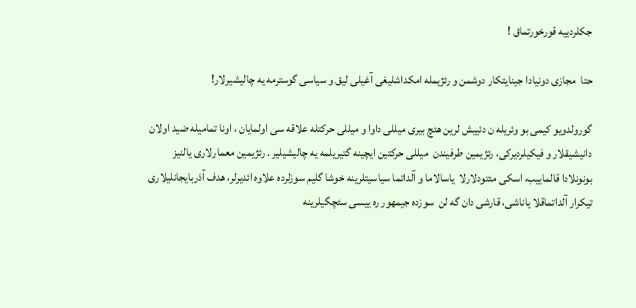جکلردییه قورخورتماق !

حتا  مجازی دونیادا جینایتکار دوشمن و رئژیمله امکداشلیغی آغیلی لیق و سیاسی گوسترمه یه چالیشیرلار!

گورولدویو کیمی بو وئریله ن دئییش لرین هئچ بیری میللی داوا و میللی حرکتله علاقه سی اولمایان ، اونا تمامیله ضید اولان  دانیشیقلار و فیکیلردیرکی، رئژیمین طرفیندن  میللی حرکتین ایچینه گتیریلمه یه چالیشیلیر . رئژیمین معمارلاری یالنیز بونونلادا قالماییب، اسکی مئتودلارلا  یاسالاما و آلداتما سیاسیتلرینه خوشا گلیم سوزلرده علاوه ائدیرلر، هدف آذربایجانلیلاری  تیکرار آلداتماقلا یاناشی، قارشی دان گه لن  سوزده جیمهور ره ییسی سئچگیلرینه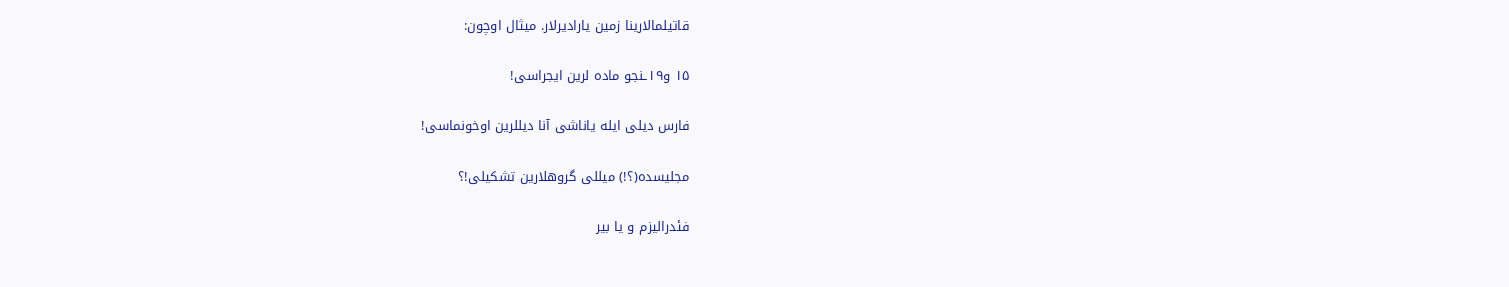قاتیلمالارینا زمین یارادیرلار. میثال اوچون:

۱۵ و۱۹ـنجو ماده لرین ایجراسی!

فارس دیلی ایله یاناشی آنا دیللرین اوخونماسی!

مجلیسده(؟!) میللی گروهلارین تشکیلی!؟

فئدرالیزم و یا بیر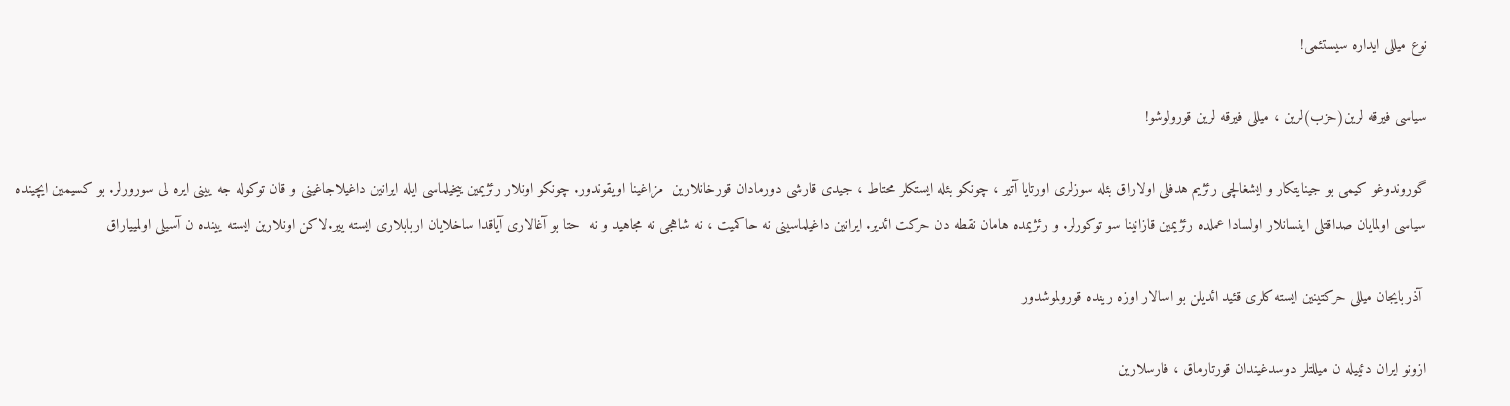نوع میللی ایداره سیستئمی!

سیاسی فیرقه لرین(حزب)لرین ، میللی فیرقه لرین قورولوشو!

گوروندوغو کیمی بو جینایتکار و ایشغالچی رئژیم هدفلی اولاراق بئله سوزلری اورتایا آتیر ، چونکو بئله ایستکلر محتاط ، جیدی قارشی دورمادان قورخانلارین  مزاغینا اویقوندور. چونکو اونلار رئژیمین ییخیلماسی ایله ایرانین داغیلاجاغینی و قان توکوله جه یینی ایره لی سورورلر. بو کسیمین ایچینده  سیاسی اولمایان صداقتلی اینسانلار اولسادا عملده رئژیمین قازانینا سو توکورلر. و رئژیمده هامان نقطه دن حرکت ائدیر. ایرانین داغیلماسینی نه حاکمیت ، نه شاهجی نه مجاهید و نه  حتا بو آغالاری آیاقدا ساخلایان اربابلاری ایسته ییر.لاکن اونلارین ایسته یینده ن آسیلی اولمییاراق

 آذربایجان میللی حرکتینین ایسته کلری قئید ائدیلن بو اسالار اوزه رینده قورولموشدور

ازونو ایران دئییله ن میللتلر دوسدغیندان قورتارماق ، فارسلارین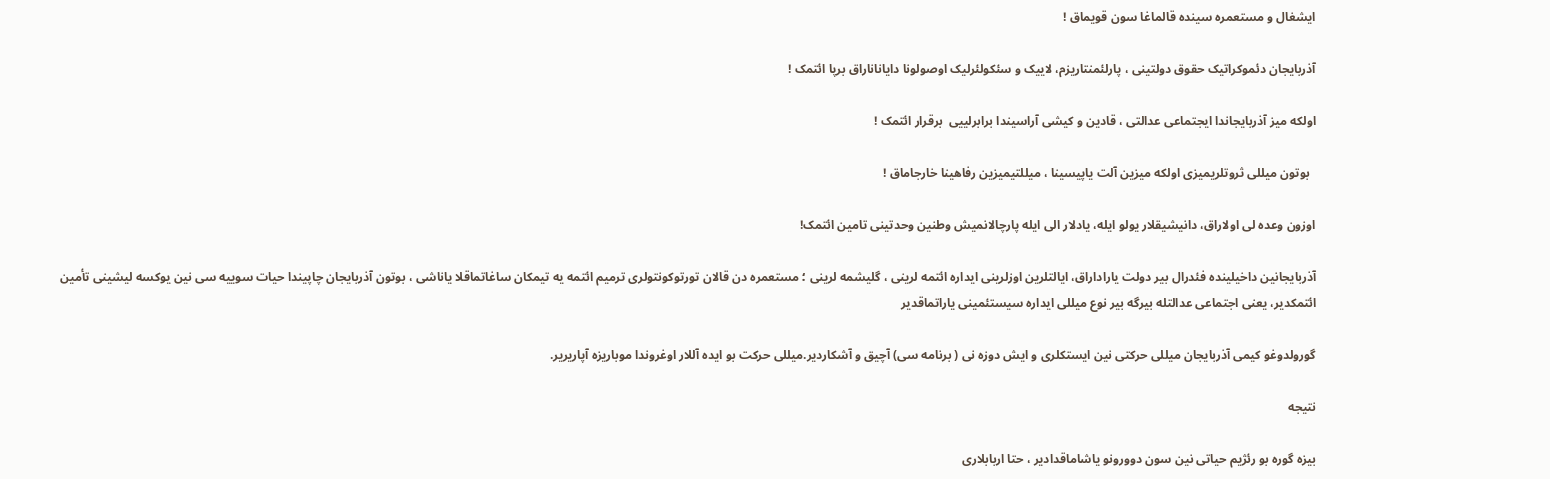ایشغال و مستعمره سینده قالماغا سون قویماق !

آذربایجان دئموکراتیک حقوق دولتینی ، پارلئمنتاریزم، لاییک و سئکولئرلیک اوصولونا دایاناناراق برپا ائتمک !

اولکه میز آذربایجاندا ایجتماعی عدالتی ، قادین و کیشی آراسیندا برابرلییی  برقرار ائتمک !

  بوتون میللی ثروتلریمیزی اولکه میزین آلت یاپیسینا ، میللتیمیزین رفاهینا خارجاماق !

اوزون وعده لی اولاراق، دانیشیقلار یولو ایله، یادلار الی ایله پارچالانمیش وطنین وحدتینی تامین ائتمک!

آذربایجانین داخیلینده فئدرال بیر دولت یاراداراق، ایالتلرین اوزلرینی ایداره ائتمه لرینی ، گلیشمه لرینی ؛ مستعمره دن قالان تورتوکونتولری ترمیم ائتمه یه تیمکان ساغاتماقلا یاناشی ، بوتون آذربایجان چاپیندا حیات سوییه سی نین یوکسه لیشینی تأمین ائتمکدیر، یعنی اجتماعی عدالتله بیرگه بیر نوع میللی ایداره سیستئمینی یاراتماقدیر

گورولدوغو کیمی آذربایجان میللی حرکتی نین ایستکلری و ایش دوزه نی ( برنامه سی) آچیق و آشکاردیر.میللی حرکت بو ایده آللار اوغروندا موباریزه آپاریریر.

نتیجه

بیزه گوره بو رئژیم حیاتی نین سون دوورونو یاشاماقدادیر ، حتا اربابلاری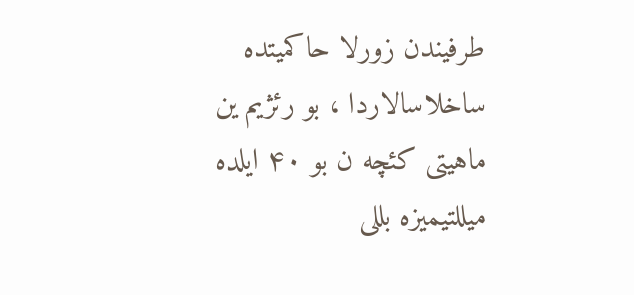طرفیندن زورلا حاکمیتده ساخلاسالاردا ، بو رئژیم ین ماهیتی کئچه ن بو ۴۰ ایلده میللتیمیزه بللی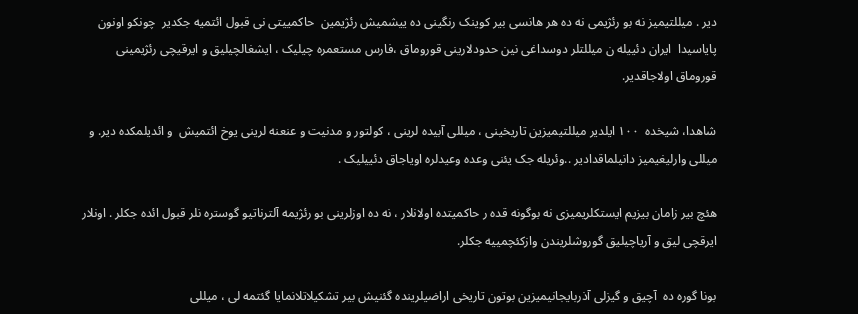دیر . میللتیمیز نه بو رئژیمی نه ده هر هانسی بیر کوینک رنگینی ده ییشمیش رئژیمین  حاکمییتی نی قبول ائتمیه جکدیر  چونکو اونون پایاسیدا  ایران دئییله ن میللتلر دوسداغی نین حدودلارینی قوروماق ،فارس مستعمره چیلیک ، ایشغالچیلیق و ایرقیچی رئژیمینی قوروماق اولاجاقدیر.

شاهدا، شیخده  ۱۰۰ ایلدیر میللتیمیزین تاریخینی ، میللی آبیده لرینی ، کولتور و مدنیت و عنعنه لرینی یوخ ائتمیش  و ائدیلمکده دیر. و میللی وارلیغیمیز دانیلماقدادیر ..وئریله جک یئنی وعده وعیدلره اویاجاق دئییلیک .

هئچ بیر زامان بیزیم ایستکلریمیزی نه بوگونه قده ر حاکمیتده اولانلار ، نه ده اوزلرینی بو رئژیمه آلترناتیو گوستره نلر قبول ائده جکلر . اونلار ایرقچی لیق و آریاچیلیق گوروشلریندن وازکئچمییه جکلر.

بونا گوره ده  آچیق و گیزلی آذربایجانیمیزین بوتون تاریخی اراضیلرینده گئنیش بیر تشکیلاتلانمایا گئتمه لی ، میللی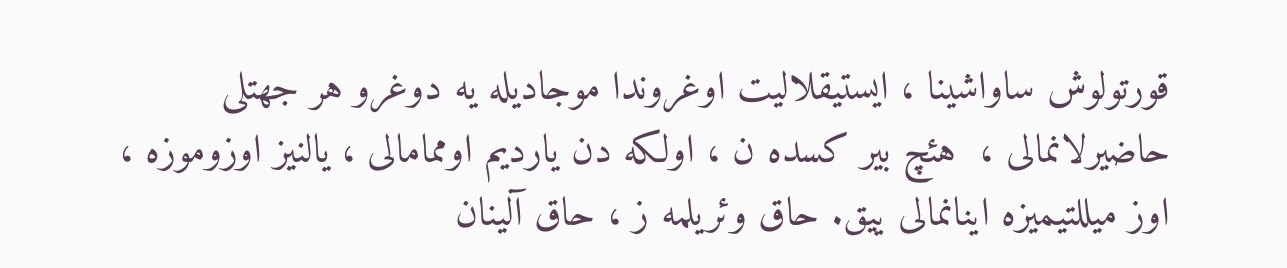قورتولوش ساواشینا ، ایستیقلالیت اوغروندا موجادیله یه دوغرو هر جهتلی حاضیرلانمالی ،  هئچ بیر کسده ن ، اولکه دن یاردیم اوممامالی ، یالنیز اوزوموزه ، اوز میللتیمیزه اینانمالی ییق. حاق وئریلمه ز ، حاق آلینان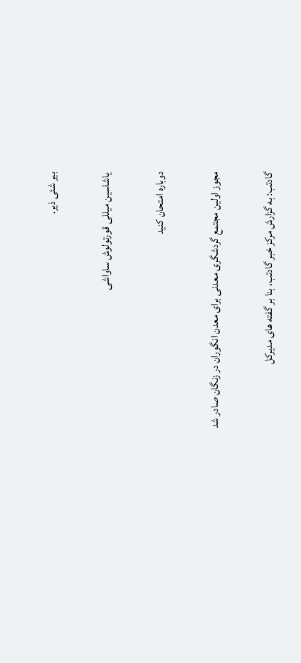بیر شئی ذیر.

یاشاسین میللی قورتولوش ساواشی

دوباره امتحان کنید

مجوز اولین مجتمع گردشگری معدنی برای معدن انگوران در زنگان صادر شد

گادتب: به گزارش مرکز خبر گادتب، بنا بر گفته های مدیرکل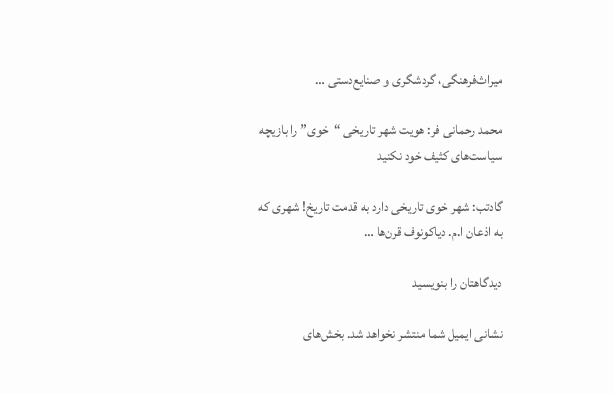میراث‌فرهنگی، گردشگری و صنایع‌دستی …

محمد رحمانی فر: هویت شهر تاریخی “خوی” را بازیچه سیاست‌های کثیف خود نکنید

گادتب: شهر خوی تاریخی دارد به قدمت تاریخ! شهری که به اذعان ا.م. دیاکونوف قرن‌ها …

دیدگاهتان را بنویسید

نشانی ایمیل شما منتشر نخواهد شد. بخش‌های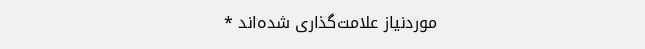موردنیاز علامت‌گذاری شده‌اند *